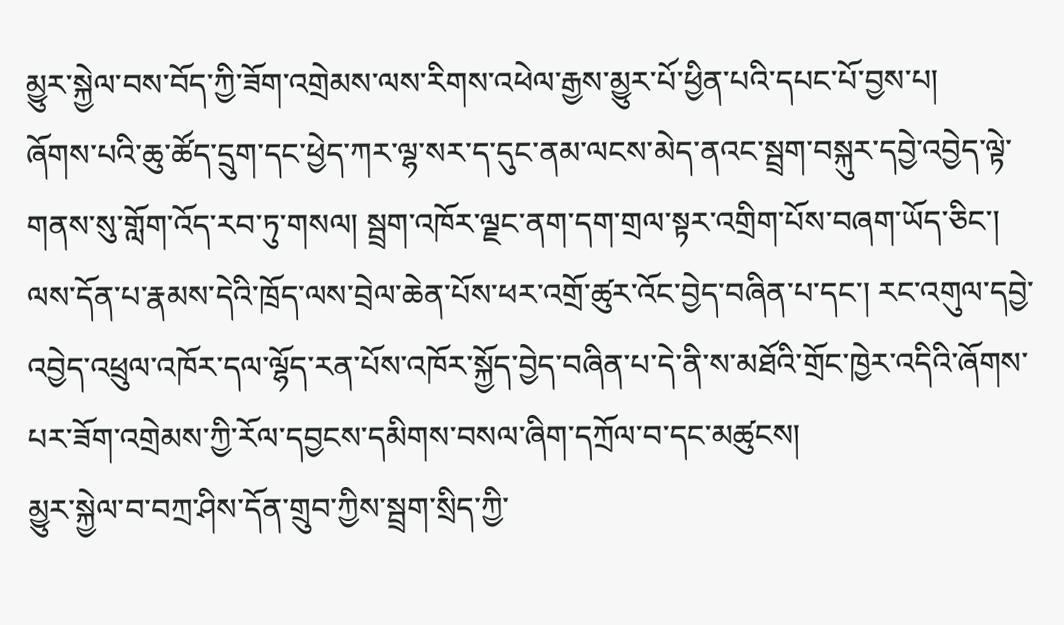མྱུར་སྐྱེལ་བས་བོད་ཀྱི་ཟོག་འགྲེམས་ལས་རིགས་འཕེལ་རྒྱས་མྱུར་པོ་ཕྱིན་པའི་དཔང་པོ་བྱས་པ།
ཞོགས་པའི་ཆུ་ཚོད་དྲུག་དང་ཕྱེད་ཀར་ལྷ་སར་ད་དུང་ནམ་ལངས་མེད་ནའང་སྦྲག་བསྐུར་དབྱེ་འབྱེད་ལྟེ་གནས་སུ་གློག་འོད་རབ་ཏུ་གསལ། སྦྲག་འཁོར་ལྗང་ནག་དག་གྲལ་སྟར་འགྲིག་པོས་བཞག་ཡོད་ཅིང་། ལས་དོན་པ་རྣམས་དེའི་ཁྲོད་ལས་བྲེལ་ཆེན་པོས་ཕར་འགྲོ་ཚུར་འོང་བྱེད་བཞིན་པ་དང་། རང་འགུལ་དབྱེ་འབྱེད་འཕྲུལ་འཁོར་དལ་ལྷོད་རན་པོས་འཁོར་སྐྱོད་བྱེད་བཞིན་པ་དེ་ནི་ས་མཐོའི་གྲོང་ཁྱེར་འདིའི་ཞོགས་པར་ཟོག་འགྲེམས་ཀྱི་རོལ་དབྱངས་དམིགས་བསལ་ཞིག་དཀྲོལ་བ་དང་མཚུངས།
མྱུར་སྐྱེལ་བ་བཀྲ་ཤིས་དོན་གྲུབ་ཀྱིས་སྦྲག་སྲིད་ཀྱི་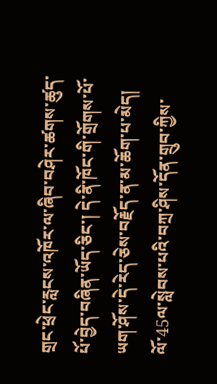གྲང་ཕྲེང་རླངས་འཁོར་ལ་ཞིབ་བཤེར་ཚགས་ཚུད་པོ་བྱེད་བཞིན་ཡོད་ཅིང་། དེ་ནི་ཁོང་གི་གྲོགས་པོ་ཡག་ཤོས་དེ་རེད་ཅེས་བརྗོད་ན་མ་ཆོག་པ་མེད། ལོ་45ལ་སླེབས་པའི་བཀྲ་ཤིས་དོན་གྲུབ་ཀྱིས་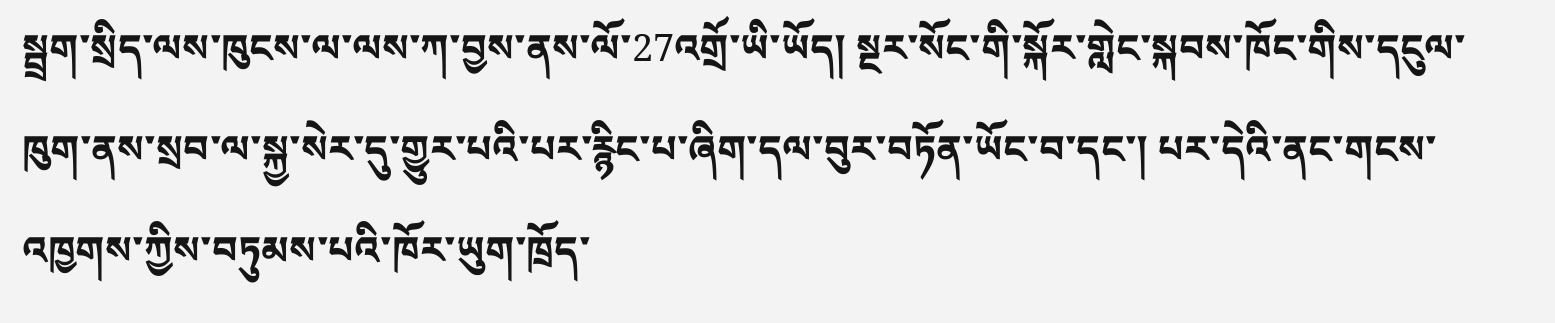སྦྲག་སྲིད་ལས་ཁུངས་ལ་ལས་ཀ་བྱས་ནས་ལོ་27འགྲོ་ཡི་ཡོད། སྔར་སོང་གི་སྐོར་གླེང་སྐབས་ཁོང་གིས་དངུལ་ཁུག་ནས་སྲབ་ལ་སྐྱ་སེར་དུ་གྱུར་པའི་པར་རྙིང་པ་ཞིག་དལ་བུར་བཏོན་ཡོང་བ་དང་། པར་དེའི་ནང་གངས་འཁྱགས་ཀྱིས་བཏུམས་པའི་ཁོར་ཡུག་ཁྲོད་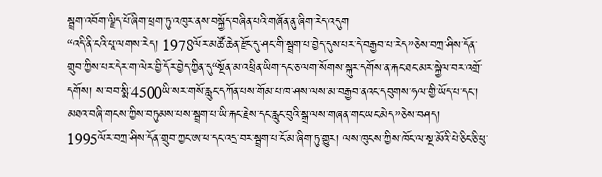སྦྲག་འབོག་ལྗིད་པོ་ཞིག་ཕྲག་ཏུ་འཁུར་ནས་བསྐྱོད་བཞིན་པའི་གཞོན་ནུ་ཞིག་རེད་འདུག
“འདི་ནི་ངའི་པཱ་ལགས་རེད། 1978ལོར་མཚོ་ཆེན་རྫོང་དུ་ཤང་གི་སྦྲག་པ་བྱེད་དུས་པར་དེ་བརྒྱབ་པ་རེད”ཅེས་བཀྲ་ཤིས་དོན་གྲུབ་ཀྱིས་པར་དེར་ག་ལེར་བྱི་དོར་བྱེད་ཀྱིན་དུ“སྔོན་མ་འཕྲིན་ཡིག་དང་ཅ་ལག་སོགས་སྐུར་དགོས་ན་རྐང་ཐང་མར་སྐྱེལ་བར་འགྲོ་དགོས། ས་བབ་སྨི་4500ཡི་སར་གསོ་རླུང་དཀོན་པས་གོམ་པ་ཁ་ཤས་ལས་མ་བརྒྱབ་ནའང་དབུགས་ཧལ་གྱི་ཡོད་པ་དང་། མཐའ་བཞི་གངས་ཀྱིས་བཏུམས་པས་སྦྲག་པ་ཡི་རྐང་རྗེས་དང་རླུང་བུའི་སྒྲ་ལས་གཞན་གང་ཡང་མེད”ཅེས་བཤད།
1995ལོར་བཀྲ་ཤིས་དོན་གྲུབ་ཀྱང་ཨ་ཕ་དང་འདྲ་བར་སྦྲག་པ་ངོ་མ་ཞིག་ཏུ་གྱུར། ལས་ཁུངས་ཀྱིས་ཁོང་ལ་སྔ་མོའི་པེ་ཅིང་ཅི་ཕུ་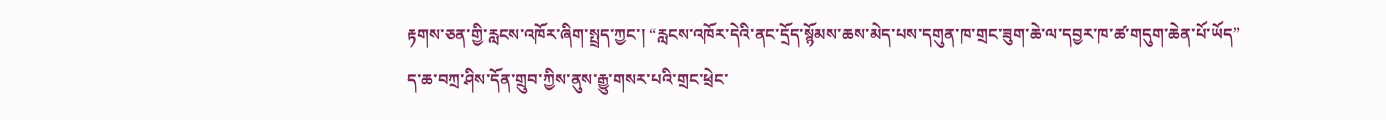རྟགས་ཅན་གྱི་རླངས་འཁོར་ཞིག་སྤྲད་ཀྱང་། “རླངས་འཁོར་དེའི་ནང་དྲོད་སྙོམས་ཆས་མེད་པས་དགུན་ཁ་གྲང་ཟུག་ཆེ་ལ་དབྱར་ཁ་ཚ་གདུག་ཆེན་པོ་ཡོད”
ད་ཆ་བཀྲ་ཤིས་དོན་གྲུབ་ཀྱིས་ནུས་རྒྱུ་གསར་པའི་གྲང་ཕྲེང་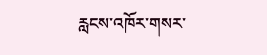རླངས་འཁོར་གསར་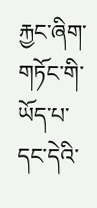རྐྱང་ཞིག་གཏོང་གི་ཡོད་པ་དང་དེའི་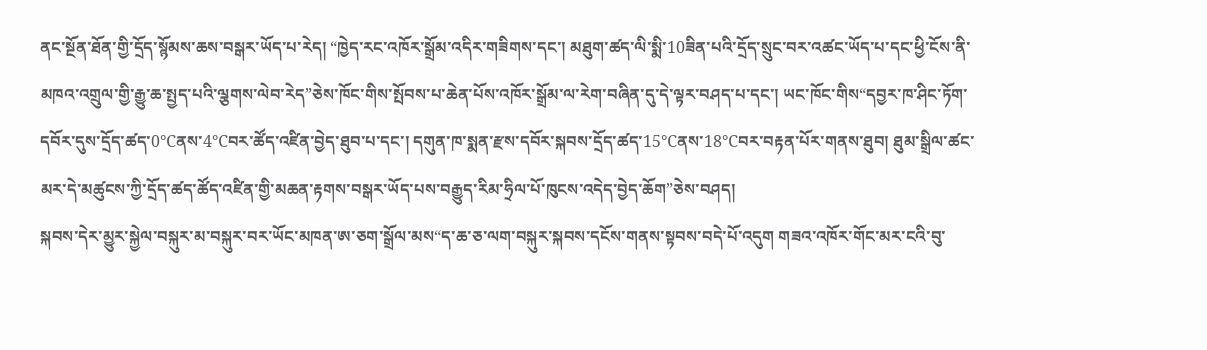ནང་སྔོན་ཐོན་གྱི་དྲོད་སྙོམས་ཆས་བསྒར་ཡོད་པ་རེད། “ཁྱེད་རང་འཁོར་སྒྲོམ་འདིར་གཟིགས་དང་། མཐུག་ཚད་ལི་སྨི་10ཟིན་པའི་དྲོད་སྲུང་བར་འཚང་ཡོད་པ་དང་ཕྱི་ངོས་ནི་མཁའ་འགྲུལ་གྱི་རྒྱུ་ཆ་སྤྱད་པའི་ལྕགས་ལེབ་རེད”ཅེས་ཁོང་གིས་སྤོབས་པ་ཆེན་པོས་འཁོར་སྒྲོམ་ལ་རེག་བཞིན་དུ་དེ་ལྟར་བཤད་པ་དང་། ཡང་ཁོང་གིས“དབྱར་ཁ་ཤིང་ཏོག་དབོར་དུས་དྲོད་ཚད་0℃ནས་4℃བར་ཚོད་འཛིན་བྱེད་ཐུབ་པ་དང་། དགུན་ཁ་སྨན་རྫས་དབོར་སྐབས་དྲོད་ཚད་15℃ནས་18℃བར་བརྟན་པོར་གནས་ཐུབ། ཐུམ་སྒྲིལ་ཚང་མར་དེ་མཚུངས་ཀྱི་དྲོད་ཚད་ཚོད་འཛིན་གྱི་མཆན་རྟགས་བསྒར་ཡོད་པས་བརྒྱུད་རིམ་ཧྲིལ་པོ་ཁུངས་འདེད་བྱེད་ཆོག”ཅེས་བཤད།
སྐབས་དེར་མྱུར་སྐྱེལ་བསྐུར་མ་བསྐུར་བར་ཡོང་མཁན་ཨ་ཅག་སྒྲོལ་མས“ད་ཆ་ཅ་ལག་བསྐུར་སྐབས་དངོས་གནས་སྟབས་བདེ་པོ་འདུག གཟའ་འཁོར་གོང་མར་ངའི་བུ་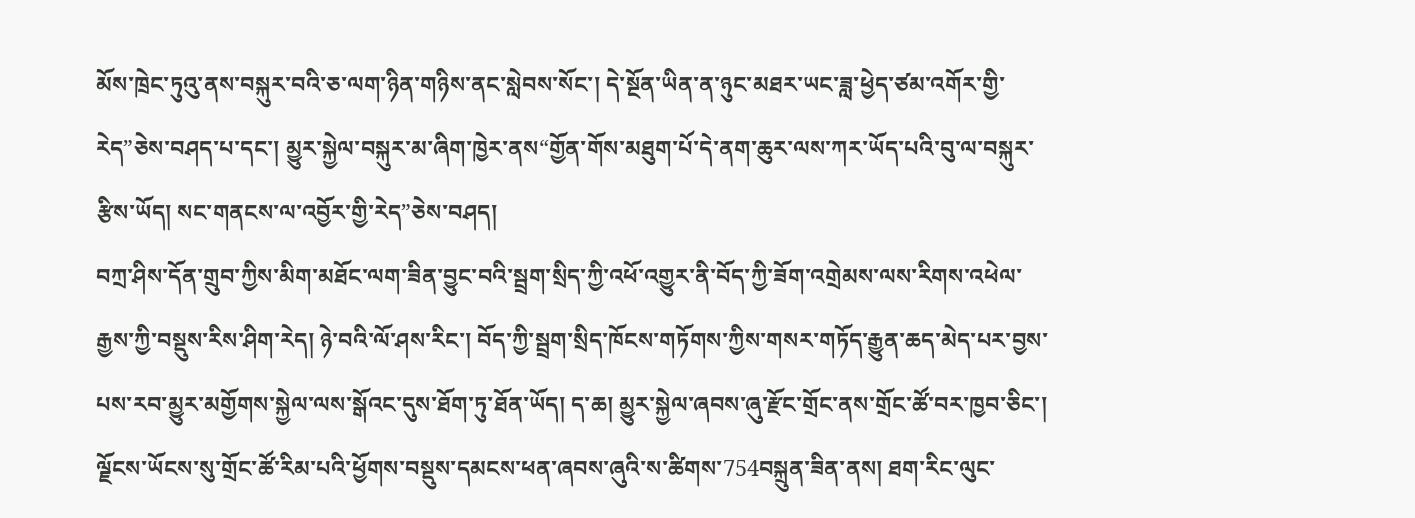མོས་ཁྲེང་ཏུའུ་ནས་བསྐུར་བའི་ཅ་ལག་ཉིན་གཉིས་ནང་སླེབས་སོང་། དེ་སྔོན་ཡིན་ན་ཉུང་མཐར་ཡང་ཟླ་ཕྱེད་ཙམ་འགོར་གྱི་རེད”ཅེས་བཤད་པ་དང་། མྱུར་སྐྱེལ་བསྐུར་མ་ཞིག་ཁྱེར་ནས“གྱོན་གོས་མཐུག་པོ་དེ་ནག་ཆུར་ལས་ཀར་ཡོད་པའི་བུ་ལ་བསྐུར་རྩིས་ཡོད། སང་གནངས་ལ་འབྱོར་གྱི་རེད”ཅེས་བཤད།
བཀྲ་ཤིས་དོན་གྲུབ་ཀྱིས་མིག་མཐོང་ལག་ཟིན་བྱུང་བའི་སྦྲག་སྲིད་ཀྱི་འཕོ་འགྱུར་ནི་བོད་ཀྱི་ཟོག་འགྲེམས་ལས་རིགས་འཕེལ་རྒྱས་ཀྱི་བསྡུས་རིས་ཤིག་རེད། ཉེ་བའི་ལོ་ཤས་རིང་། བོད་ཀྱི་སྦྲག་སྲིད་ཁོངས་གཏོགས་ཀྱིས་གསར་གཏོད་རྒྱུན་ཆད་མེད་པར་བྱས་པས་རབ་མྱུར་མགྱོགས་སྐྱེལ་ལས་སྒོའང་དུས་ཐོག་ཏུ་ཐོན་ཡོད། ད་ཆ། མྱུར་སྐྱེལ་ཞབས་ཞུ་རྫོང་གྲོང་ནས་གྲོང་ཚོ་བར་ཁྱབ་ཅིང་། ལྗོངས་ཡོངས་སུ་གྲོང་ཚོ་རིམ་པའི་ཕྱོགས་བསྡུས་དམངས་ཕན་ཞབས་ཞུའི་ས་ཚིགས་754བསྐྲུན་ཟིན་ནས། ཐག་རིང་ལུང་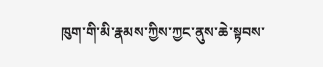ཁུག་གི་མི་རྣམས་ཀྱིས་ཀྱང་ནུས་ཆེ་སྟབས་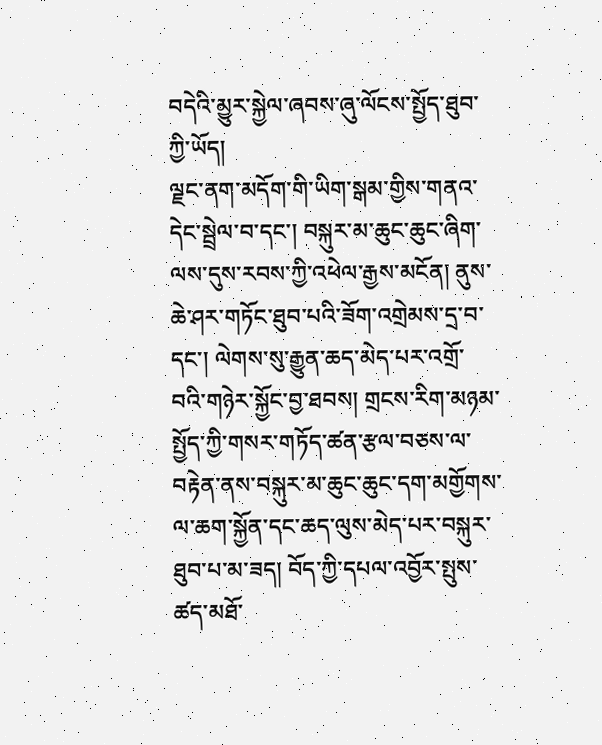བདེའི་མྱུར་སྐྱེལ་ཞབས་ཞུ་ལོངས་སྤྱོད་ཐུབ་ཀྱི་ཡོད།
ལྗང་ནག་མདོག་གི་ཡིག་སྒམ་གྱིས་གནའ་དེང་སྦྲེལ་བ་དང་། བསྐུར་མ་ཆུང་ཆུང་ཞིག་ལས་དུས་རབས་ཀྱི་འཕེལ་རྒྱས་མངོན། ནུས་ཆེ་ཤར་གཏོང་ཐུབ་པའི་ཟོག་འགྲེམས་དྲ་བ་དང་། ལེགས་སུ་རྒྱུན་ཆད་མེད་པར་འགྲོ་བའི་གཉེར་སྐྱོང་བྱ་ཐབས། གྲངས་རིག་མཉམ་སྤྱོད་ཀྱི་གསར་གཏོད་ཚན་རྩལ་བཅས་ལ་བརྟེན་ནས་བསྐུར་མ་ཆུང་ཆུང་དག་མགྱོགས་ལ་ཆག་སྐྱོན་དང་ཆད་ལུས་མེད་པར་བསྐུར་ཐུབ་པ་མ་ཟད། བོད་ཀྱི་དཔལ་འབྱོར་སྤུས་ཚད་མཐོ་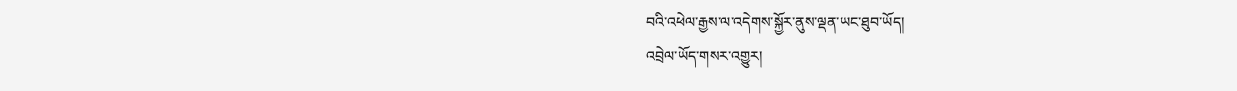བའི་འཕེལ་རྒྱས་ལ་འདེགས་སྐྱོར་ནུས་ལྡན་ཡང་ཐུབ་ཡོད།
འབྲེལ་ཡོད་གསར་འགྱུར།